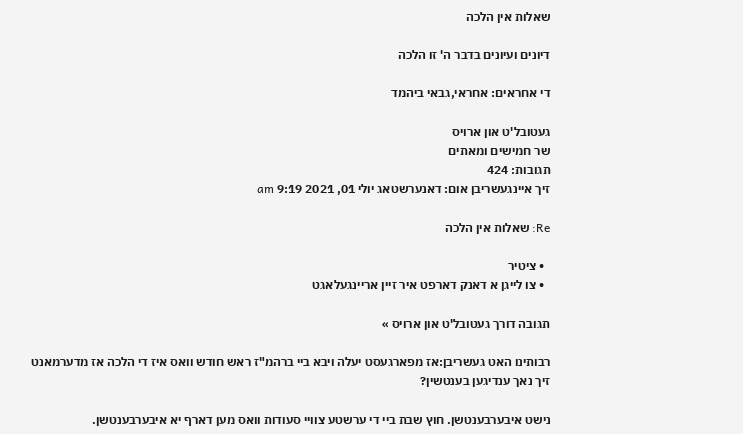שאלות אין הלכה

דיונים ועיונים בדבר ה' זו הלכה

די אחראים: אחראי,גבאי ביהמד

געטובל'ט און ארויס
שר חמישים ומאתים
תגובות: 424
זיך איינגעשריבן אום: דאנערשטאג יולי 01, 2021 9:19 am

Re: שאלות אין הלכה

  • ציטיר
  • צו לייגן א דאנק דארפט איר זיין אריינגעלאגט

תגובה דורך געטובל'ט און ארויס »

רבותינו האט געשריבן:אז מפארגעסט יעלה ויבא ביי ברהמ"ז ראש חודש וואס איז די הלכה אז מדערמאנט זיך נאך ענדיגען בענטשין?

נישט איבערבענטשן. חוץ שבת ביי די ערשטע צוויי סעודות וואס מען דארף יא איבערבענטשן.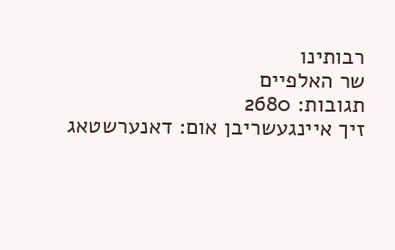רבותינו
שר האלפיים
תגובות: 2680
זיך איינגעשריבן אום: דאנערשטאג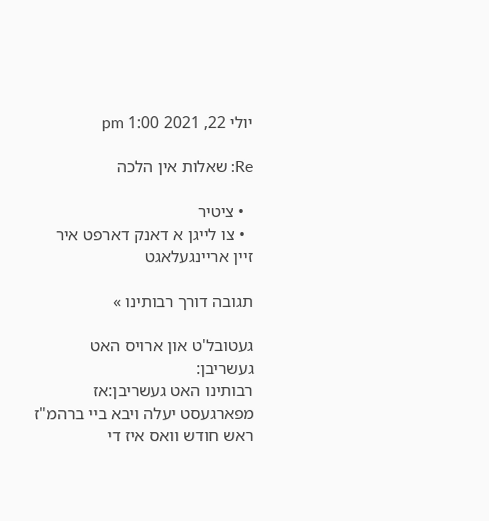יולי 22, 2021 1:00 pm

Re: שאלות אין הלכה

  • ציטיר
  • צו לייגן א דאנק דארפט איר זיין אריינגעלאגט

תגובה דורך רבותינו »

געטובל'ט און ארויס האט געשריבן:
רבותינו האט געשריבן:אז מפארגעסט יעלה ויבא ביי ברהמ"ז ראש חודש וואס איז די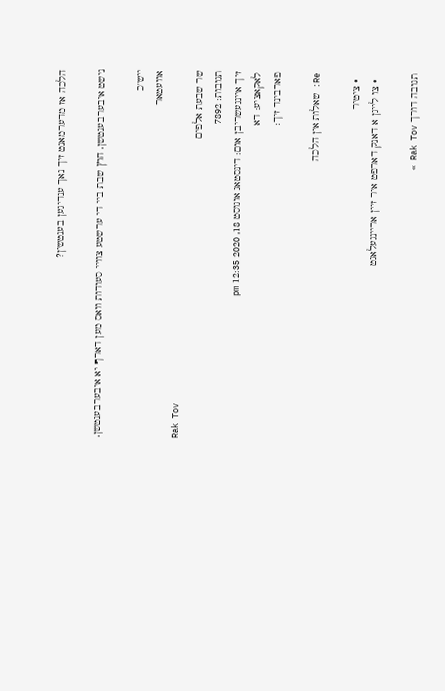הלכה אז מדערמאנט זיך נאך ענדיגען בענטשין?

נישט איבערבענטשן. חוץ שבת ביי די ערשטע צוויי סעודות וואס מען דארף יא איבערבענטשן.

ייש"כ
אוועטאר
Rak Tov
שר שבעת אלפים
תגובות: 7892
זיך איינגעשריבן אום: דינסטאג אוגוסט 18, 2020 12:35 pm
לאקאציע: דא
פארבינד זיך:

Re: שאלות אין הלכה

  • ציטיר
  • צו לייגן א דאנק דארפט איר זיין אריינגעלאגט

תגובה דורך Rak Tov »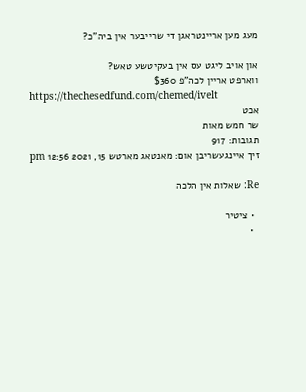מעג מען אריינטראגן די שרייבער אין ביה"כ?

און אויב ליגט עס אין בעקיטשע טאש?
ווארפט אריין לכה"פ $360
https://thechesedfund.com/chemed/ivelt
אכט
שר חמש מאות
תגובות: 917
זיך איינגעשריבן אום: מאנטאג מארטש 15, 2021 12:56 pm

Re: שאלות אין הלכה

  • ציטיר
  •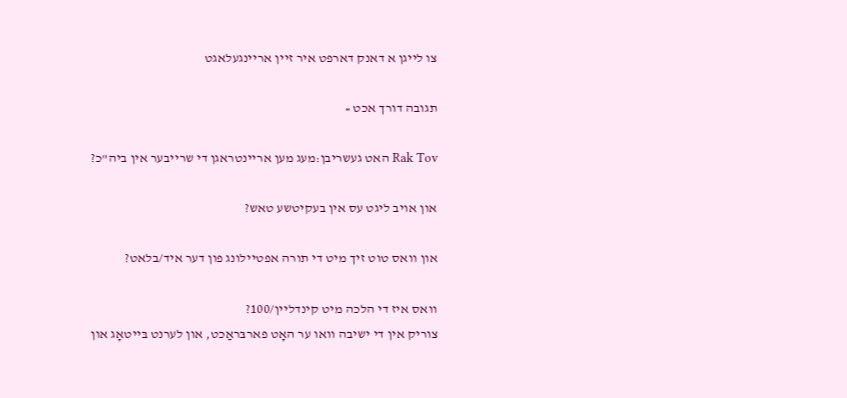צו לייגן א דאנק דארפט איר זיין אריינגעלאגט

תגובה דורך אכט »

Rak Tov האט געשריבן:מעג מען אריינטראגן די שרייבער אין ביה"כ?

און אויב ליגט עס אין בעקיטשע טאש?

און וואס טוט זיך מיט די תורה אפטיילונג פון דער איד/בלאט?

וואס איז די הלכה מיט קינדליין/100?
צוריק אין די ישיבה וואו ער האָט פארבּראַכט, און לערנט בּייטאָג און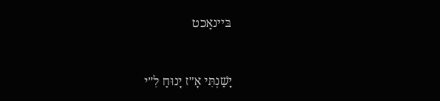בּיינאַכט


יָשַׁנְתִּי אָ״ז יָנוּחַ לִ״י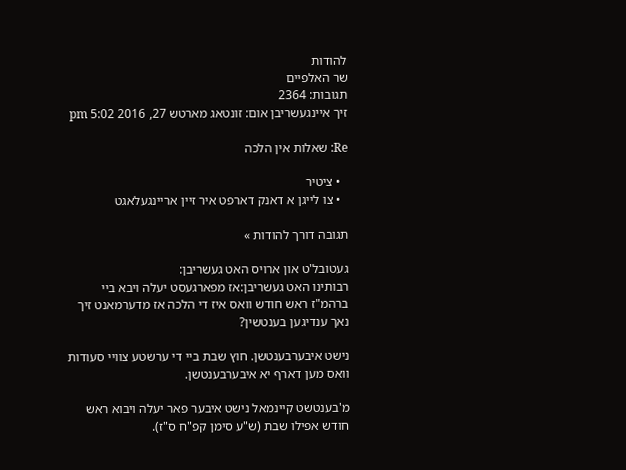להודות
שר האלפיים
תגובות: 2364
זיך איינגעשריבן אום: זונטאג מארטש 27, 2016 5:02 pm

Re: שאלות אין הלכה

  • ציטיר
  • צו לייגן א דאנק דארפט איר זיין אריינגעלאגט

תגובה דורך להודות »

געטובל'ט און ארויס האט געשריבן:
רבותינו האט געשריבן:אז מפארגעסט יעלה ויבא ביי ברהמ"ז ראש חודש וואס איז די הלכה אז מדערמאנט זיך נאך ענדיגען בענטשין?

נישט איבערבענטשן. חוץ שבת ביי די ערשטע צוויי סעודות וואס מען דארף יא איבערבענטשן.

מ'בענטשט קיינמאל נישט איבער פאר יעלה ויבוא ראש חודש אפילו שבת (ש"ע סימן קפ"ח ס"ז).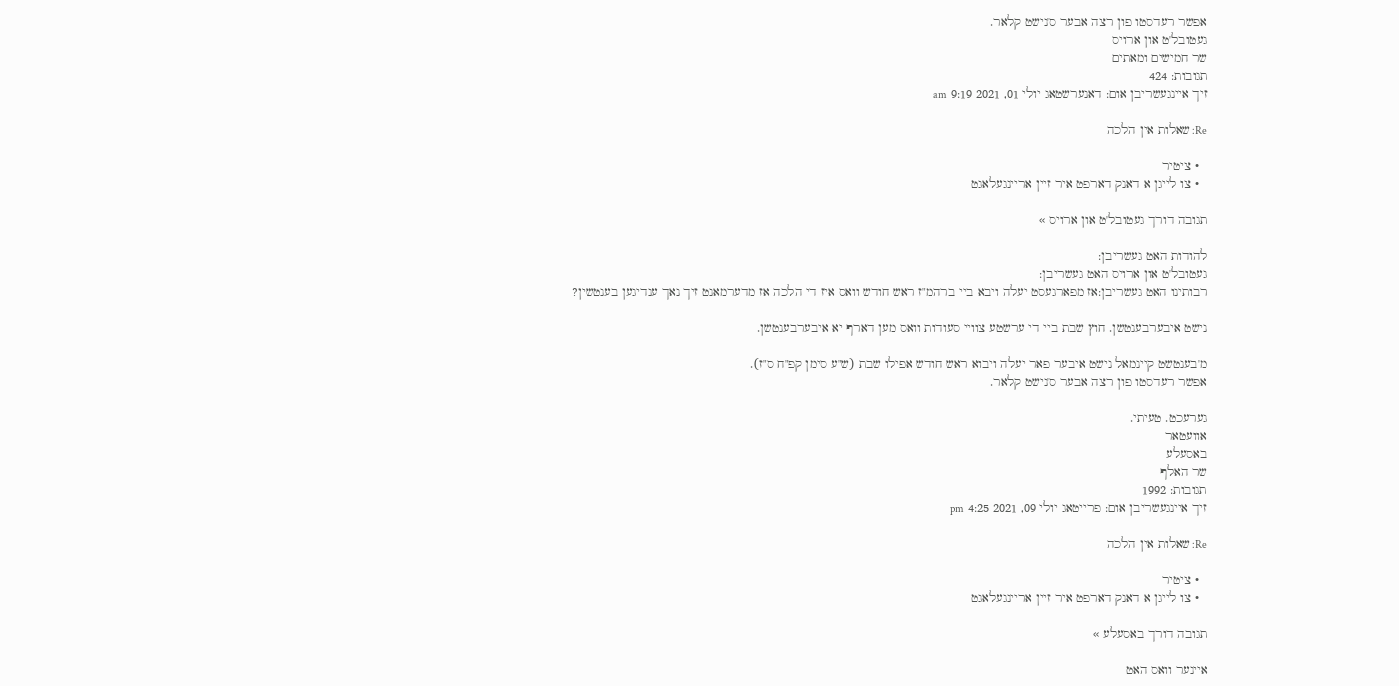אפשר רעדסטו פון רצה אבער ס'נישט קלאר.
געטובל'ט און ארויס
שר חמישים ומאתים
תגובות: 424
זיך איינגעשריבן אום: דאנערשטאג יולי 01, 2021 9:19 am

Re: שאלות אין הלכה

  • ציטיר
  • צו לייגן א דאנק דארפט איר זיין אריינגעלאגט

תגובה דורך געטובל'ט און ארויס »

להודות האט געשריבן:
געטובל'ט און ארויס האט געשריבן:
רבותינו האט געשריבן:אז מפארגעסט יעלה ויבא ביי ברהמ"ז ראש חודש וואס איז די הלכה אז מדערמאנט זיך נאך ענדיגען בענטשין?

נישט איבערבענטשן. חוץ שבת ביי די ערשטע צוויי סעודות וואס מען דארף יא איבערבענטשן.

מ'בענטשט קיינמאל נישט איבער פאר יעלה ויבוא ראש חודש אפילו שבת (ש"ע סימן קפ"ח ס"ז).
אפשר רעדסטו פון רצה אבער ס'נישט קלאר.

גערעכט. טעיתי.
אוועטאר
באסעלע
שר האלף
תגובות: 1992
זיך איינגעשריבן אום: פרייטאג יולי 09, 2021 4:25 pm

Re: שאלות אין הלכה

  • ציטיר
  • צו לייגן א דאנק דארפט איר זיין אריינגעלאגט

תגובה דורך באסעלע »

איינער וואס האט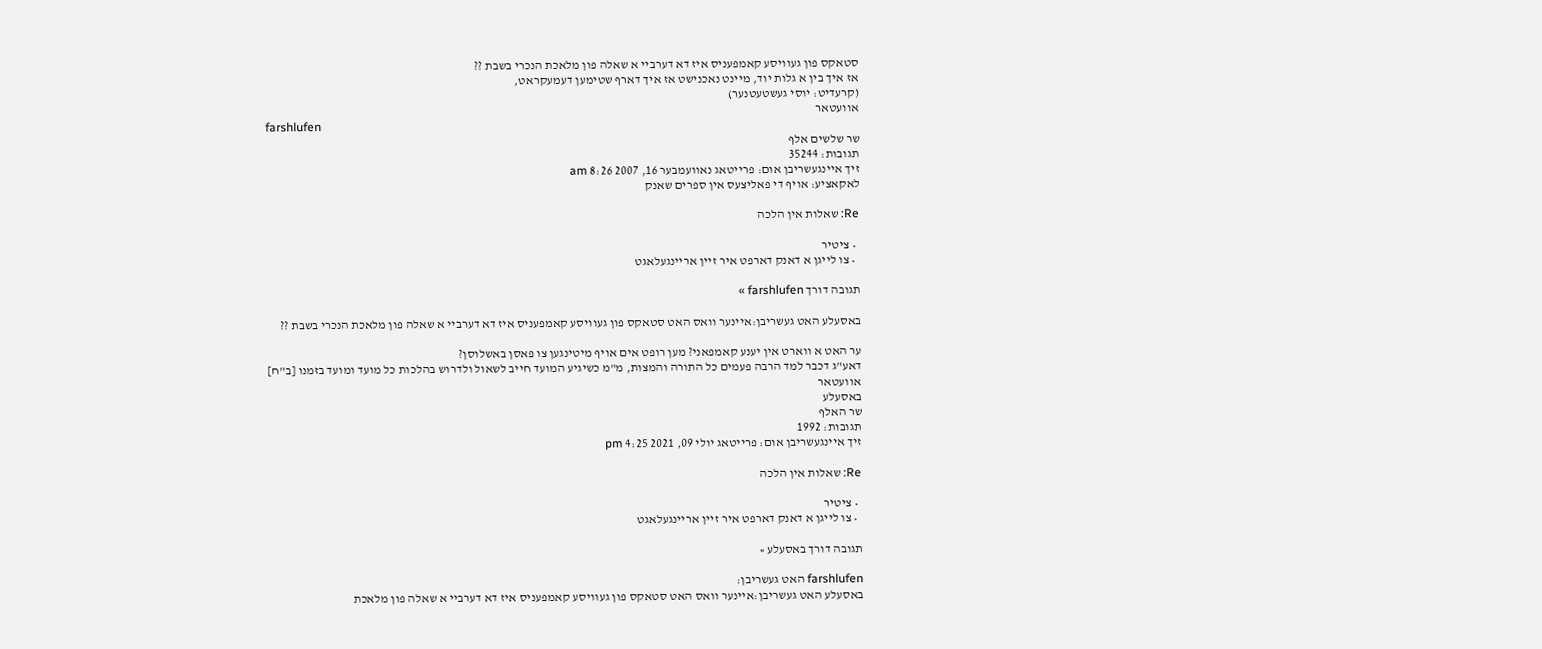סטאקס פון געוויסע קאמפעניס איז דא דערביי א שאלה פון מלאכת הנכרי בשבת ??
אז איך בין א גלות יוד, מיינט נאכנישט אז איך דארף שטימען דעמעקראט,
(קרעדיט: יוסי געשטעטנער)
אוועטאר
farshlufen
שר שלשים אלף
תגובות: 35244
זיך איינגעשריבן אום: פרייטאג נאוועמבער 16, 2007 8:26 am
לאקאציע: אויף די פאליצעס אין ספרים שאנק

Re: שאלות אין הלכה

  • ציטיר
  • צו לייגן א דאנק דארפט איר זיין אריינגעלאגט

תגובה דורך farshlufen »

באסעלע האט געשריבן:איינער וואס האט סטאקס פון געוויסע קאמפעניס איז דא דערביי א שאלה פון מלאכת הנכרי בשבת ??

ער האט א ווארט אין יענע קאמפאני? מען רופט אים אויף מיטינגען צו פאסן באשלוסן?
דאע"ג דכבר למד הרבה פעמים כל התורה והמצות, מ"מ כשיגיע המועד חייב לשאול ולדרוש בהלכות כל מועד ומועד בזמנו [ב"ח]
אוועטאר
באסעלע
שר האלף
תגובות: 1992
זיך איינגעשריבן אום: פרייטאג יולי 09, 2021 4:25 pm

Re: שאלות אין הלכה

  • ציטיר
  • צו לייגן א דאנק דארפט איר זיין אריינגעלאגט

תגובה דורך באסעלע »

farshlufen האט געשריבן:
באסעלע האט געשריבן:איינער וואס האט סטאקס פון געוויסע קאמפעניס איז דא דערביי א שאלה פון מלאכת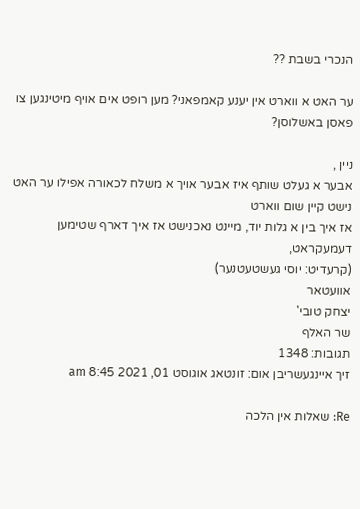הנכרי בשבת ??

ער האט א ווארט אין יענע קאמפאני? מען רופט אים אויף מיטינגען צו פאסן באשלוסן?

ניין ,
אבער א געלט שותף איז אבער אויך א משלח לכאורה אפילו ער האט נישט קיין שום ווארט
אז איך בין א גלות יוד, מיינט נאכנישט אז איך דארף שטימען דעמעקראט,
(קרעדיט: יוסי געשטעטנער)
אוועטאר
יצחק טובי'
שר האלף
תגובות: 1348
זיך איינגעשריבן אום: זונטאג אוגוסט 01, 2021 8:45 am

Re: שאלות אין הלכה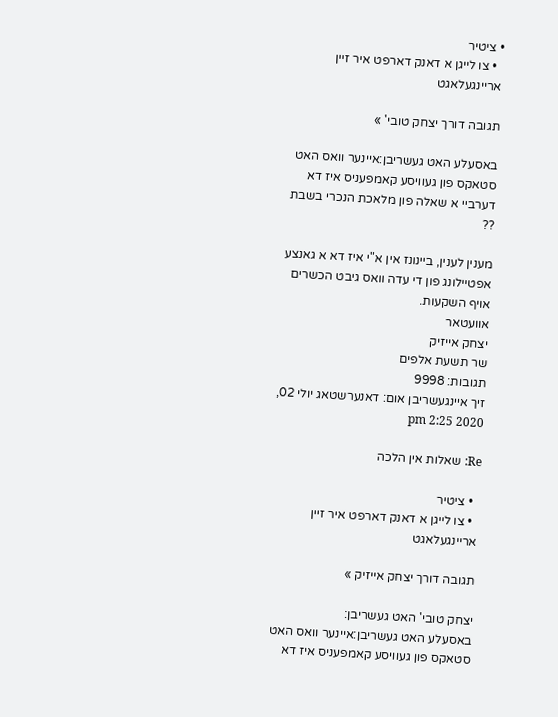• ציטיר
  • צו לייגן א דאנק דארפט איר זיין אריינגעלאגט

תגובה דורך יצחק טובי' »

באסעלע האט געשריבן:איינער וואס האט סטאקס פון געוויסע קאמפעניס איז דא דערביי א שאלה פון מלאכת הנכרי בשבת ??

מענין לענין, ביינונז אין א"י איז דא א גאנצע אפטיילונג פון די עדה וואס גיבט הכשרים אויף השקעות.
אוועטאר
יצחק אייזיק
שר תשעת אלפים
תגובות: 9998
זיך איינגעשריבן אום: דאנערשטאג יולי 02, 2020 2:25 pm

Re: שאלות אין הלכה

  • ציטיר
  • צו לייגן א דאנק דארפט איר זיין אריינגעלאגט

תגובה דורך יצחק אייזיק »

יצחק טובי' האט געשריבן:
באסעלע האט געשריבן:איינער וואס האט סטאקס פון געוויסע קאמפעניס איז דא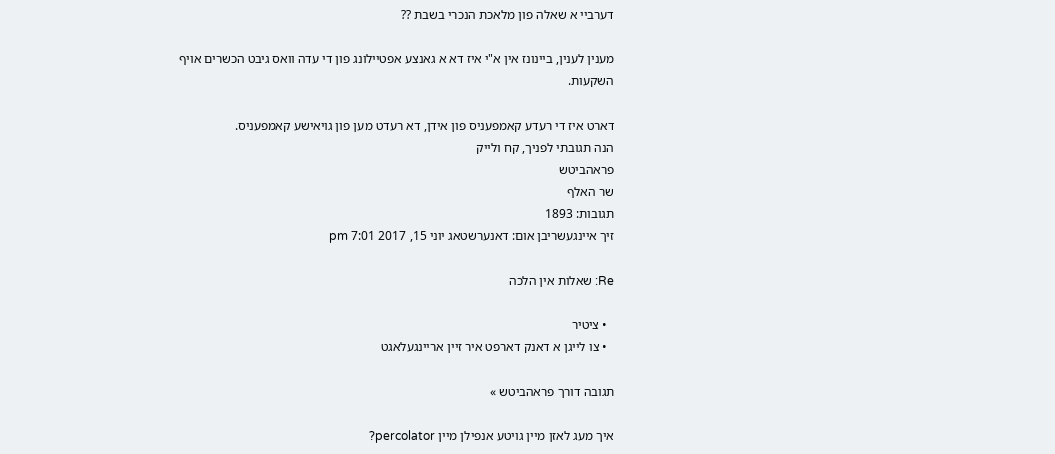דערביי א שאלה פון מלאכת הנכרי בשבת ??

מענין לענין, ביינונז אין א"י איז דא א גאנצע אפטיילונג פון די עדה וואס גיבט הכשרים אויף השקעות.

דארט איז די רעדע קאמפעניס פון אידן, דא רעדט מען פון גויאישע קאמפעניס.
הנה תגובתי לפניך, קח ולייק
פראהביטש
שר האלף
תגובות: 1893
זיך איינגעשריבן אום: דאנערשטאג יוני 15, 2017 7:01 pm

Re: שאלות אין הלכה

  • ציטיר
  • צו לייגן א דאנק דארפט איר זיין אריינגעלאגט

תגובה דורך פראהביטש »

איך מעג לאזן מיין גויטע אנפילן מיין percolator?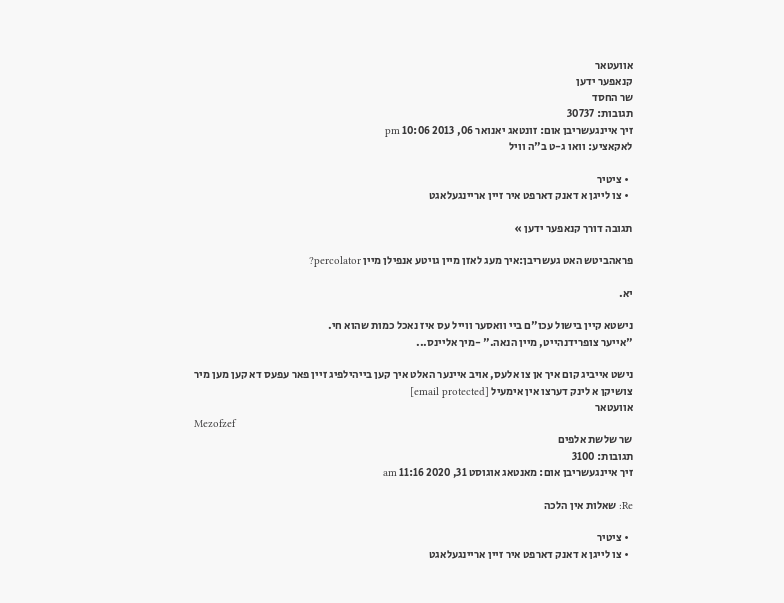אוועטאר
קנאפער ידען
שר החסד
תגובות: 30737
זיך איינגעשריבן אום: זונטאג יאנואר 06, 2013 10:06 pm
לאקאציע: וואו ג-ט ב"ה וויל

  • ציטיר
  • צו לייגן א דאנק דארפט איר זיין אריינגעלאגט

תגובה דורך קנאפער ידען »

פראהביטש האט געשריבן:איך מעג לאזן מיין גויטע אנפילן מיין percolator?

יא.

נישטא קיין בישול עכו"ם ביי וואסער ווייל עס איז נאכל כמות שהוא חי.
"אייער צופרידנהייט, מיין הנאה." -מיך אליינס...

נישט אייביג קום איך אן צו אלעס, אויב איינער האלט איך קען בייהילפיג זיין פאר עפעס דא קען מען מיר צושיקן א לינק דערצו אין אימעיל [email protected]
אוועטאר
Mezofzef
שר שלשת אלפים
תגובות: 3100
זיך איינגעשריבן אום: מאנטאג אוגוסט 31, 2020 11:16 am

Re: שאלות אין הלכה

  • ציטיר
  • צו לייגן א דאנק דארפט איר זיין אריינגעלאגט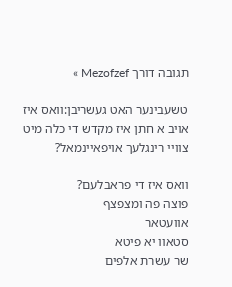תגובה דורך Mezofzef »

טשעבינער האט געשריבן:וואס איז אויב א חתן איז מקדש די כלה מיט צוויי רינגלעך אויפאיינמאל?

וואס איז די פראבלעם?
פוצה פה ומצפצף
אוועטאר
סטאוו יא פיטא
שר עשרת אלפים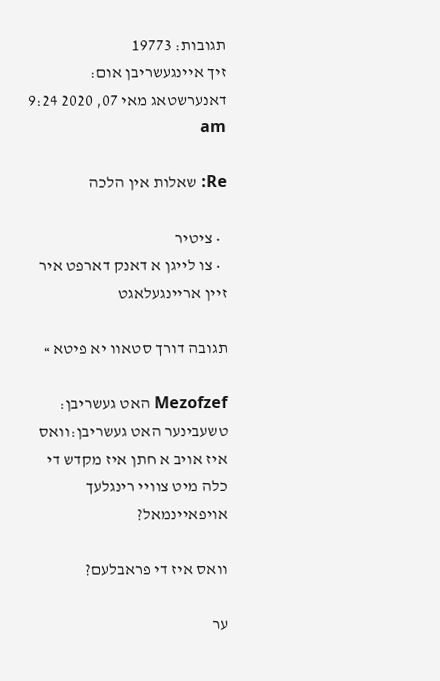תגובות: 19773
זיך איינגעשריבן אום: דאנערשטאג מאי 07, 2020 9:24 am

Re: שאלות אין הלכה

  • ציטיר
  • צו לייגן א דאנק דארפט איר זיין אריינגעלאגט

תגובה דורך סטאוו יא פיטא »

Mezofzef האט געשריבן:
טשעבינער האט געשריבן:וואס איז אויב א חתן איז מקדש די כלה מיט צוויי רינגלעך אויפאיינמאל?

וואס איז די פראבלעם?

ער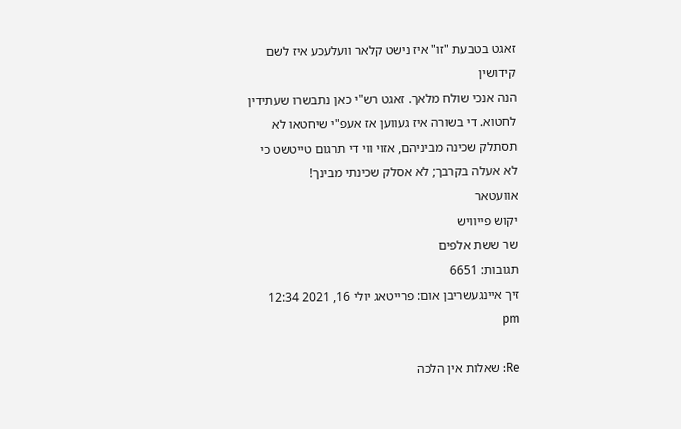זאגט בטבעת "זו" איז נישט קלאר וועלעכע איז לשם קידושין
הנה אנכי שולח מלאך. זאגט רש"י כאן נתבשרו שעתידין לחטוא. די בשורה איז געווען אז אעפ"י שיחטאו לא תסתלק שכינה מביניהם, אזוי ווי די תרגום טייטשט כי לא אעלה בקרבך; לא אסלק שכינתי מבינך!
אוועטאר
יקוש פייוויש
שר ששת אלפים
תגובות: 6651
זיך איינגעשריבן אום: פרייטאג יולי 16, 2021 12:34 pm

Re: שאלות אין הלכה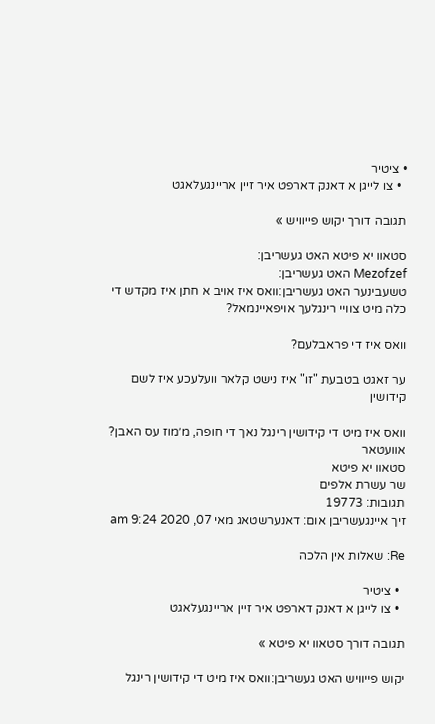• ציטיר
  • צו לייגן א דאנק דארפט איר זיין אריינגעלאגט

תגובה דורך יקוש פייוויש »

סטאוו יא פיטא האט געשריבן:
Mezofzef האט געשריבן:
טשעבינער האט געשריבן:וואס איז אויב א חתן איז מקדש די כלה מיט צוויי רינגלעך אויפאיינמאל?

וואס איז די פראבלעם?

ער זאגט בטבעת "זו" איז נישט קלאר וועלעכע איז לשם קידושין

וואס איז מיט די קידושין רינגל נאך די חופה, מ׳מוז עס האבן?
אוועטאר
סטאוו יא פיטא
שר עשרת אלפים
תגובות: 19773
זיך איינגעשריבן אום: דאנערשטאג מאי 07, 2020 9:24 am

Re: שאלות אין הלכה

  • ציטיר
  • צו לייגן א דאנק דארפט איר זיין אריינגעלאגט

תגובה דורך סטאוו יא פיטא »

יקוש פייוויש האט געשריבן:וואס איז מיט די קידושין רינגל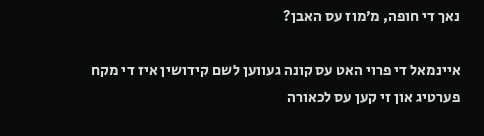נאך די חופה, מ׳מוז עס האבן?

איינמאל די פרוי האט עס קונה געווען לשם קידושין איז די מקח פערטיג און זי קען עס לכאורה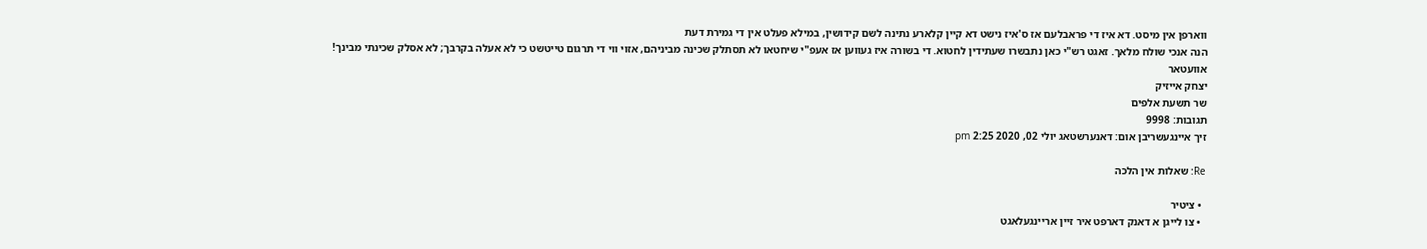ווארפן אין מיסט. דא איז די פראבלעם אז ס'איז נישט דא קיין קלארע נתינה לשם קידושין, במילא פעלט אין די גמירת דעת
הנה אנכי שולח מלאך. זאגט רש"י כאן נתבשרו שעתידין לחטוא. די בשורה איז געווען אז אעפ"י שיחטאו לא תסתלק שכינה מביניהם, אזוי ווי די תרגום טייטשט כי לא אעלה בקרבך; לא אסלק שכינתי מבינך!
אוועטאר
יצחק אייזיק
שר תשעת אלפים
תגובות: 9998
זיך איינגעשריבן אום: דאנערשטאג יולי 02, 2020 2:25 pm

Re: שאלות אין הלכה

  • ציטיר
  • צו לייגן א דאנק דארפט איר זיין אריינגעלאגט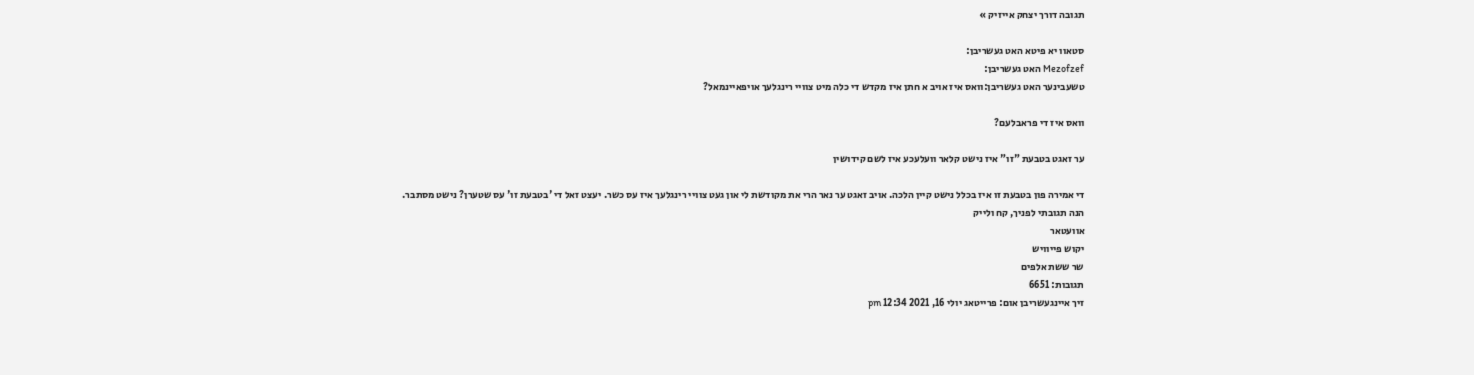תגובה דורך יצחק אייזיק »

סטאוו יא פיטא האט געשריבן:
Mezofzef האט געשריבן:
טשעבינער האט געשריבן:וואס איז אויב א חתן איז מקדש די כלה מיט צוויי רינגלעך אויפאיינמאל?

וואס איז די פראבלעם?

ער זאגט בטבעת "זו" איז נישט קלאר וועלעכע איז לשם קידושין

די אמירה פון בטבעת זו איז בכלל נישט קיין הלכה. אויב זאגט ער נאר הרי את מקודשת לי און געט צוויי רינגלעך איז עס כשר. יעצט זאל די 'בטבעת זו' עס שטערן? נישט מסתבר.
הנה תגובתי לפניך, קח ולייק
אוועטאר
יקוש פייוויש
שר ששת אלפים
תגובות: 6651
זיך איינגעשריבן אום: פרייטאג יולי 16, 2021 12:34 pm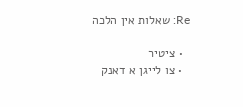Re: שאלות אין הלכה

  • ציטיר
  • צו לייגן א דאנק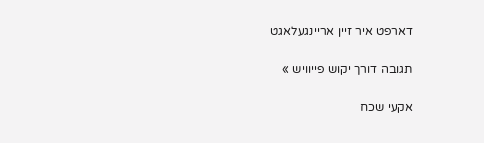דארפט איר זיין אריינגעלאגט

תגובה דורך יקוש פייוויש »

אקעי שכח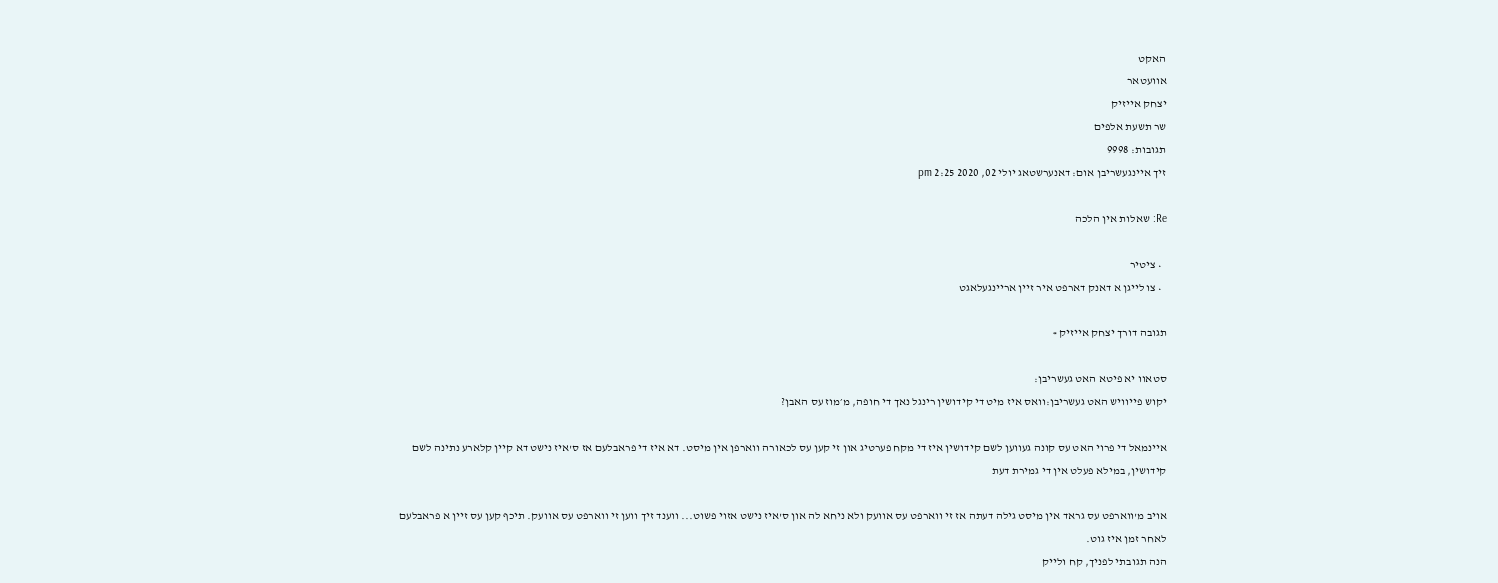האקט
אוועטאר
יצחק אייזיק
שר תשעת אלפים
תגובות: 9998
זיך איינגעשריבן אום: דאנערשטאג יולי 02, 2020 2:25 pm

Re: שאלות אין הלכה

  • ציטיר
  • צו לייגן א דאנק דארפט איר זיין אריינגעלאגט

תגובה דורך יצחק אייזיק »

סטאוו יא פיטא האט געשריבן:
יקוש פייוויש האט געשריבן:וואס איז מיט די קידושין רינגל נאך די חופה, מ׳מוז עס האבן?

איינמאל די פרוי האט עס קונה געווען לשם קידושין איז די מקח פערטיג און זי קען עס לכאורה ווארפן אין מיסט. דא איז די פראבלעם אז ס'איז נישט דא קיין קלארע נתינה לשם קידושין, במילא פעלט אין די גמירת דעת

אויב מ'ווארפט עס גראד אין מיסט גילה דעתה אז זי ווארפט עס אוועק ולא ניחא לה און ס'איז נישט אזוי פשוט... ווענד זיך ווען זי ווארפט עס אוועק. תיכף קען עס זיין א פראבלעם לאחר זמן איז גוט.
הנה תגובתי לפניך, קח ולייק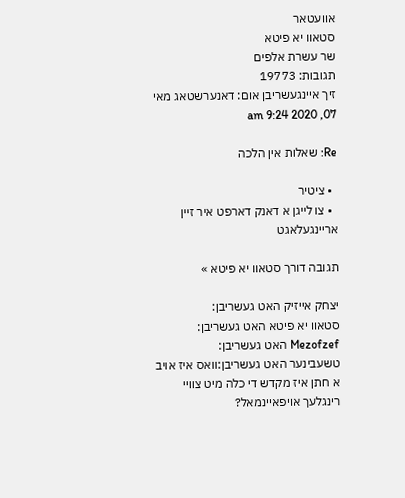אוועטאר
סטאוו יא פיטא
שר עשרת אלפים
תגובות: 19773
זיך איינגעשריבן אום: דאנערשטאג מאי 07, 2020 9:24 am

Re: שאלות אין הלכה

  • ציטיר
  • צו לייגן א דאנק דארפט איר זיין אריינגעלאגט

תגובה דורך סטאוו יא פיטא »

יצחק אייזיק האט געשריבן:
סטאוו יא פיטא האט געשריבן:
Mezofzef האט געשריבן:
טשעבינער האט געשריבן:וואס איז אויב א חתן איז מקדש די כלה מיט צוויי רינגלעך אויפאיינמאל?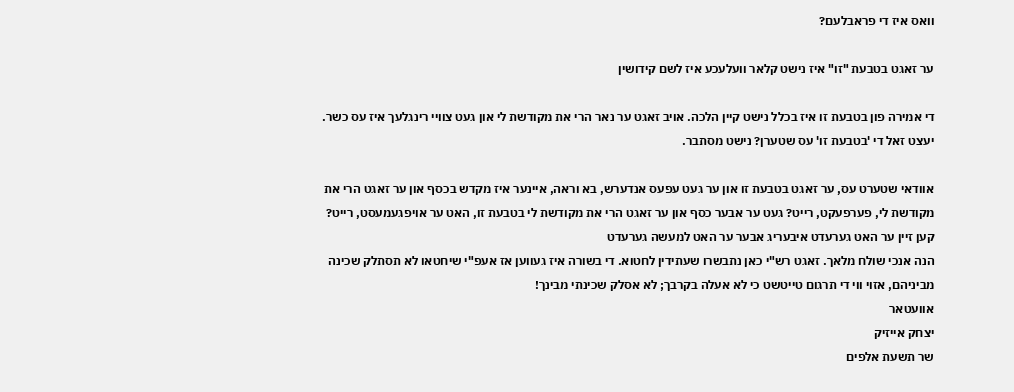וואס איז די פראבלעם?

ער זאגט בטבעת "זו" איז נישט קלאר וועלעכע איז לשם קידושין

די אמירה פון בטבעת זו איז בכלל נישט קיין הלכה. אויב זאגט ער נאר הרי את מקודשת לי און געט צוויי רינגלעך איז עס כשר. יעצט זאל די 'בטבעת זו' עס שטערן? נישט מסתבר.

אוודאי שטערט עס, ער זאגט בטבעת זו און ער געט עפעס אנדערש, בא וראה, איינער איז מקדש בכסף און ער זאגט הרי את מקודשת לי, פערפעקט, רייט? געט ער אבער כסף און ער זאגט הרי את מקודשת לי בטבעת זו, האט ער אויפגעמעסט, רייט? קען זיין ער האט גערעדט איבעריג אבער ער האט למעשה גערעדט
הנה אנכי שולח מלאך. זאגט רש"י כאן נתבשרו שעתידין לחטוא. די בשורה איז געווען אז אעפ"י שיחטאו לא תסתלק שכינה מביניהם, אזוי ווי די תרגום טייטשט כי לא אעלה בקרבך; לא אסלק שכינתי מבינך!
אוועטאר
יצחק אייזיק
שר תשעת אלפים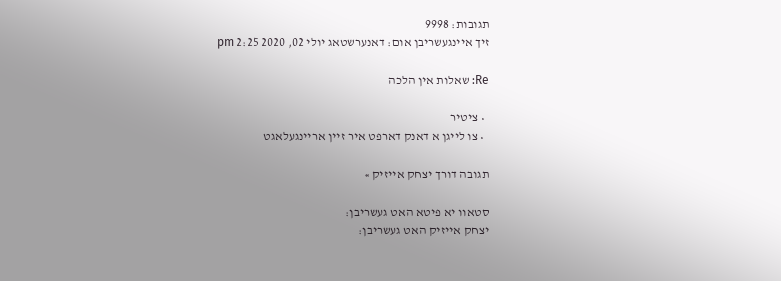תגובות: 9998
זיך איינגעשריבן אום: דאנערשטאג יולי 02, 2020 2:25 pm

Re: שאלות אין הלכה

  • ציטיר
  • צו לייגן א דאנק דארפט איר זיין אריינגעלאגט

תגובה דורך יצחק אייזיק »

סטאוו יא פיטא האט געשריבן:
יצחק אייזיק האט געשריבן: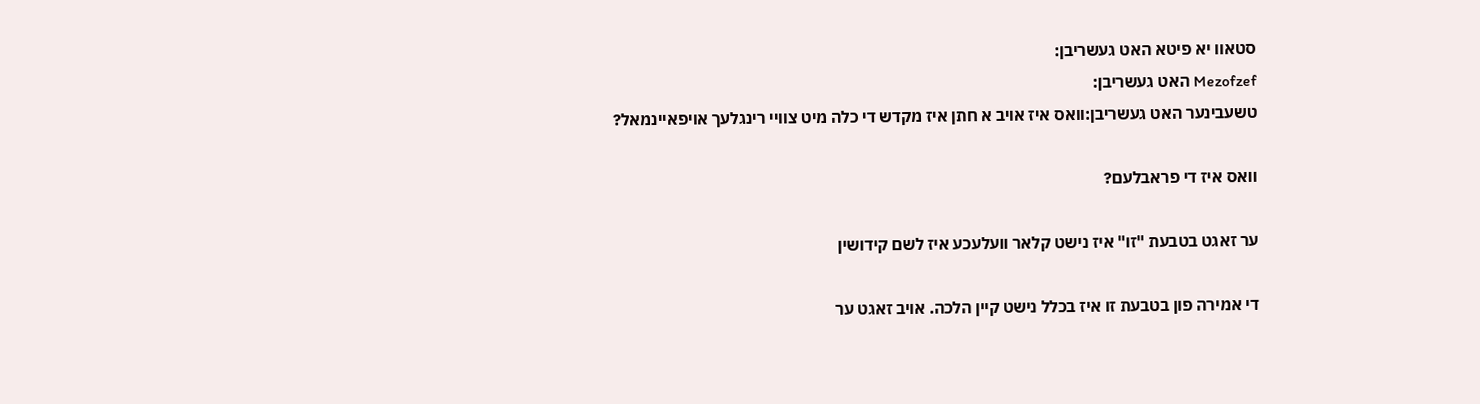סטאוו יא פיטא האט געשריבן:
Mezofzef האט געשריבן:
טשעבינער האט געשריבן:וואס איז אויב א חתן איז מקדש די כלה מיט צוויי רינגלעך אויפאיינמאל?

וואס איז די פראבלעם?

ער זאגט בטבעת "זו" איז נישט קלאר וועלעכע איז לשם קידושין

די אמירה פון בטבעת זו איז בכלל נישט קיין הלכה. אויב זאגט ער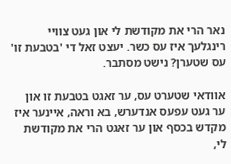נאר הרי את מקודשת לי און געט צוויי רינגלעך איז עס כשר. יעצט זאל די 'בטבעת זו' עס שטערן? נישט מסתבר.

אוודאי שטערט עס, ער זאגט בטבעת זו און ער געט עפעס אנדערש, בא וראה, איינער איז מקדש בכסף און ער זאגט הרי את מקודשת לי,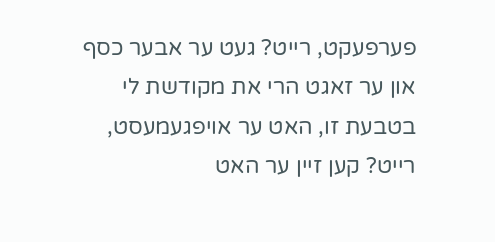פערפעקט, רייט? געט ער אבער כסף און ער זאגט הרי את מקודשת לי בטבעת זו, האט ער אויפגעמעסט, רייט? קען זיין ער האט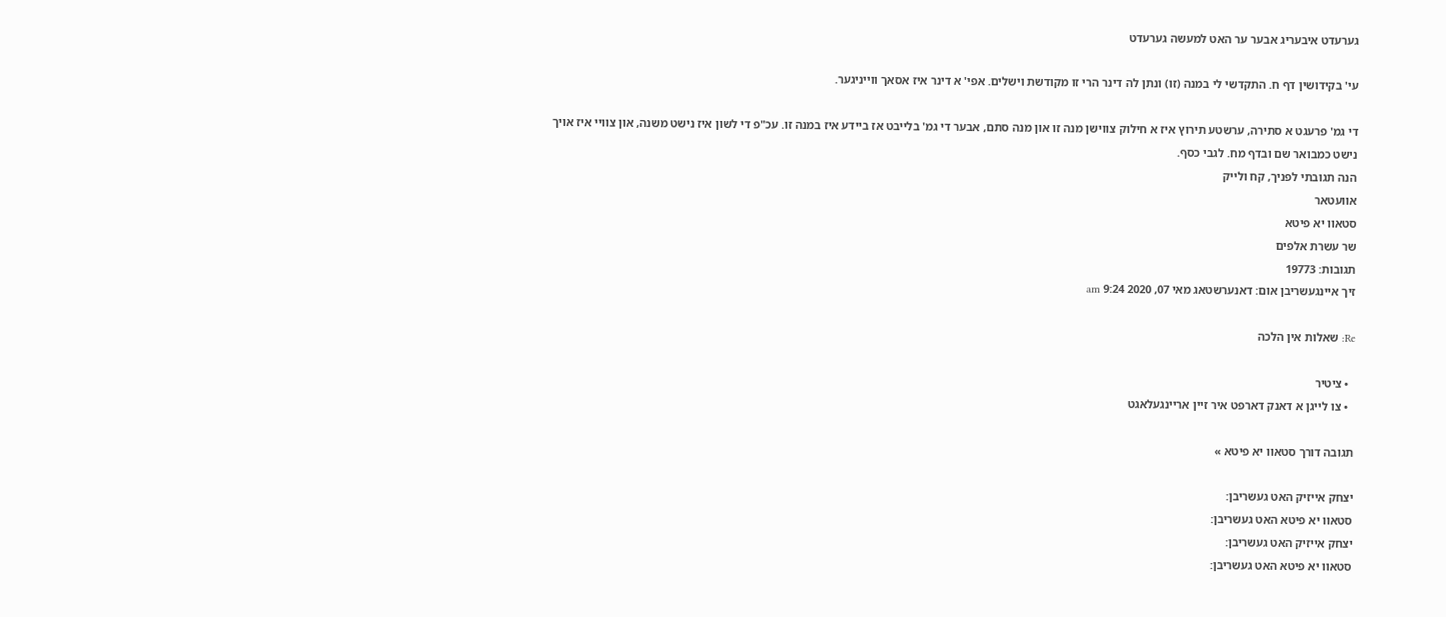גערעדט איבעריג אבער ער האט למעשה גערעדט

עי' בקידושין דף ח. התקדשי לי במנה (זו) ונתן לה דינר הרי זו מקודשת וישלים. אפי' א דינר איז אסאך ווייניגער.

די גמ' פרעגט א סתירה, ערשטע תירוץ איז א חילוק צווישן מנה זו און מנה סתם, אבער די גמ' בלייבט אז ביידע איז במנה זו. עכ"פ די לשון איז נישט משנה, און צוויי איז אויך נישט כמבואר שם ובדף מח. לגבי כסף.
הנה תגובתי לפניך, קח ולייק
אוועטאר
סטאוו יא פיטא
שר עשרת אלפים
תגובות: 19773
זיך איינגעשריבן אום: דאנערשטאג מאי 07, 2020 9:24 am

Re: שאלות אין הלכה

  • ציטיר
  • צו לייגן א דאנק דארפט איר זיין אריינגעלאגט

תגובה דורך סטאוו יא פיטא »

יצחק אייזיק האט געשריבן:
סטאוו יא פיטא האט געשריבן:
יצחק אייזיק האט געשריבן:
סטאוו יא פיטא האט געשריבן: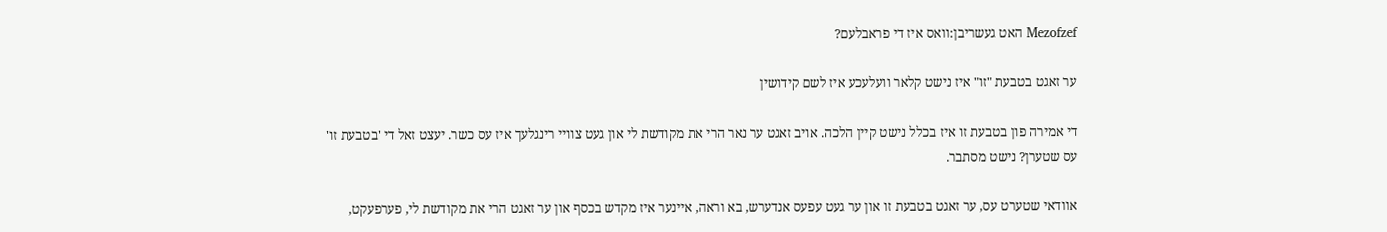Mezofzef האט געשריבן:וואס איז די פראבלעם?

ער זאגט בטבעת "זו" איז נישט קלאר וועלעכע איז לשם קידושין

די אמירה פון בטבעת זו איז בכלל נישט קיין הלכה. אויב זאגט ער נאר הרי את מקודשת לי און געט צוויי רינגלעך איז עס כשר. יעצט זאל די 'בטבעת זו' עס שטערן? נישט מסתבר.

אוודאי שטערט עס, ער זאגט בטבעת זו און ער געט עפעס אנדערש, בא וראה, איינער איז מקדש בכסף און ער זאגט הרי את מקודשת לי, פערפעקט,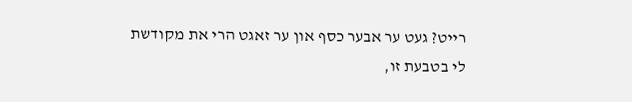רייט? געט ער אבער כסף און ער זאגט הרי את מקודשת לי בטבעת זו,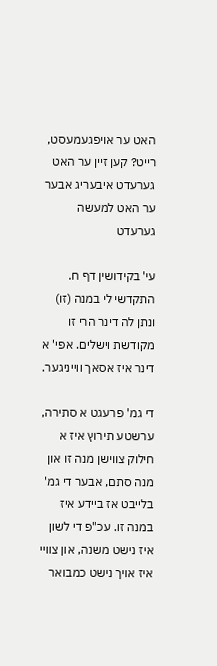האט ער אויפגעמעסט, רייט? קען זיין ער האט גערעדט איבעריג אבער ער האט למעשה גערעדט

עי' בקידושין דף ח. התקדשי לי במנה (זו) ונתן לה דינר הרי זו מקודשת וישלים. אפי' א דינר איז אסאך ווייניגער.

די גמ' פרעגט א סתירה, ערשטע תירוץ איז א חילוק צווישן מנה זו און מנה סתם, אבער די גמ' בלייבט אז ביידע איז במנה זו. עכ"פ די לשון איז נישט משנה, און צוויי איז אויך נישט כמבואר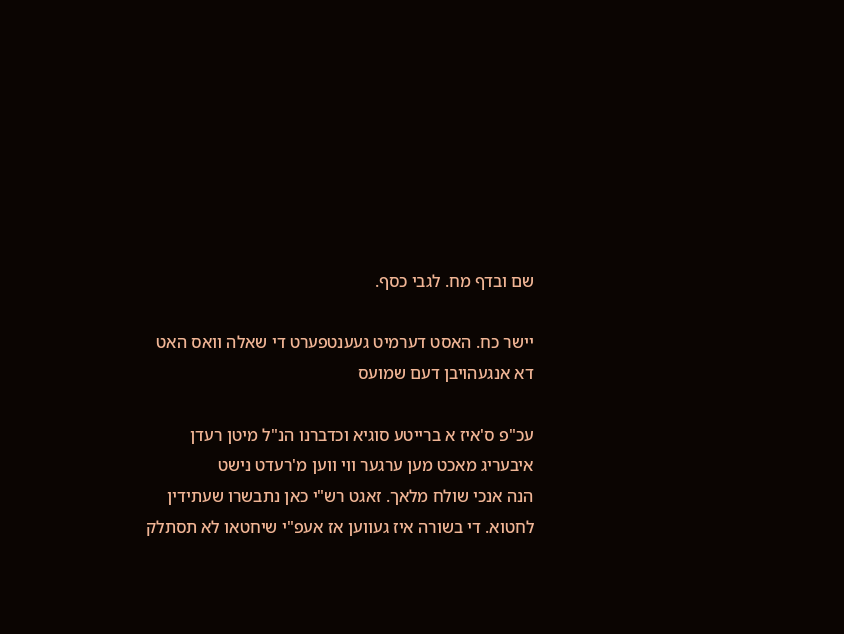שם ובדף מח. לגבי כסף.

יישר כח. האסט דערמיט געענטפערט די שאלה וואס האט דא אנגעהויבן דעם שמועס

עכ"פ ס'איז א ברייטע סוגיא וכדברנו הנ"ל מיטן רעדן איבעריג מאכט מען ערגער ווי ווען מ'רעדט נישט
הנה אנכי שולח מלאך. זאגט רש"י כאן נתבשרו שעתידין לחטוא. די בשורה איז געווען אז אעפ"י שיחטאו לא תסתלק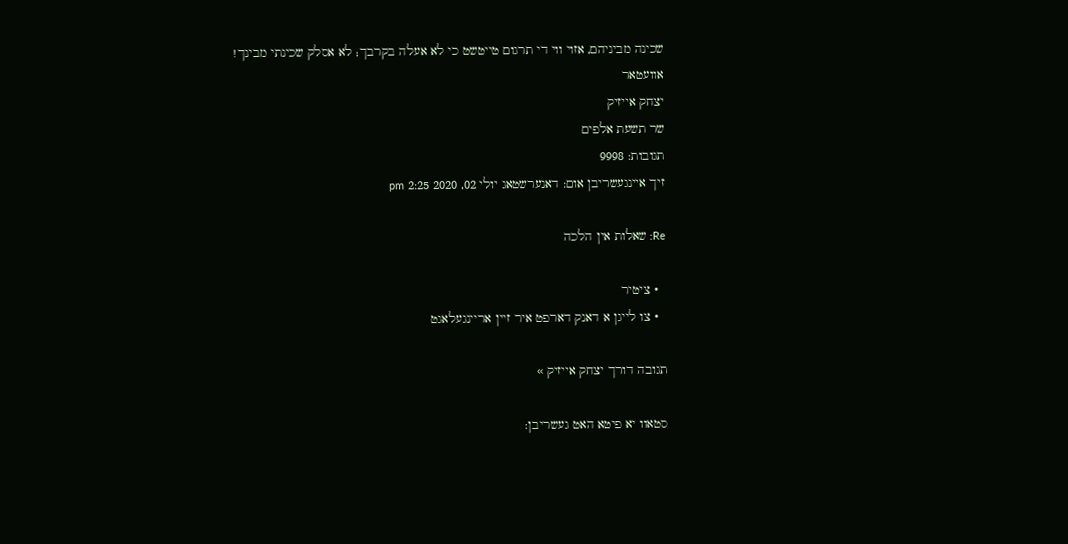שכינה מביניהם, אזוי ווי די תרגום טייטשט כי לא אעלה בקרבך; לא אסלק שכינתי מבינך!
אוועטאר
יצחק אייזיק
שר תשעת אלפים
תגובות: 9998
זיך איינגעשריבן אום: דאנערשטאג יולי 02, 2020 2:25 pm

Re: שאלות אין הלכה

  • ציטיר
  • צו לייגן א דאנק דארפט איר זיין אריינגעלאגט

תגובה דורך יצחק אייזיק »

סטאוו יא פיטא האט געשריבן: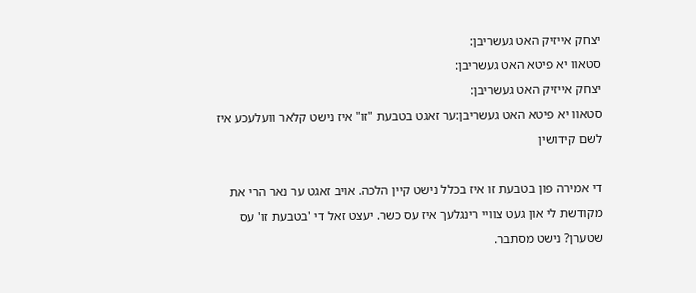יצחק אייזיק האט געשריבן:
סטאוו יא פיטא האט געשריבן:
יצחק אייזיק האט געשריבן:
סטאוו יא פיטא האט געשריבן:ער זאגט בטבעת "זו" איז נישט קלאר וועלעכע איז לשם קידושין

די אמירה פון בטבעת זו איז בכלל נישט קיין הלכה. אויב זאגט ער נאר הרי את מקודשת לי און געט צוויי רינגלעך איז עס כשר. יעצט זאל די 'בטבעת זו' עס שטערן? נישט מסתבר.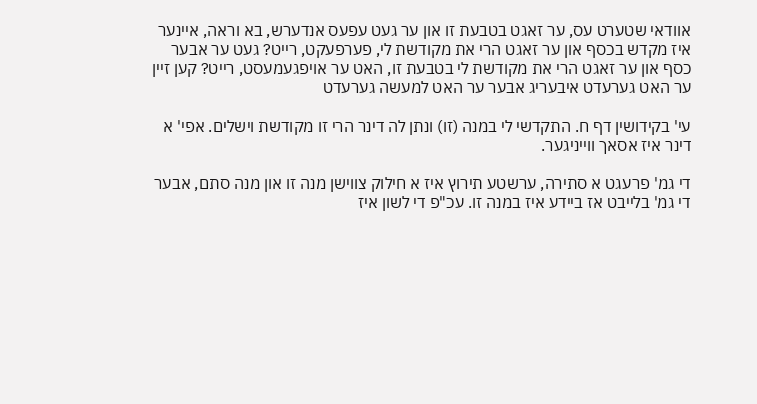אוודאי שטערט עס, ער זאגט בטבעת זו און ער געט עפעס אנדערש, בא וראה, איינער איז מקדש בכסף און ער זאגט הרי את מקודשת לי, פערפעקט, רייט? געט ער אבער כסף און ער זאגט הרי את מקודשת לי בטבעת זו, האט ער אויפגעמעסט, רייט? קען זיין ער האט גערעדט איבעריג אבער ער האט למעשה גערעדט

עי' בקידושין דף ח. התקדשי לי במנה (זו) ונתן לה דינר הרי זו מקודשת וישלים. אפי' א דינר איז אסאך ווייניגער.

די גמ' פרעגט א סתירה, ערשטע תירוץ איז א חילוק צווישן מנה זו און מנה סתם, אבער די גמ' בלייבט אז ביידע איז במנה זו. עכ"פ די לשון איז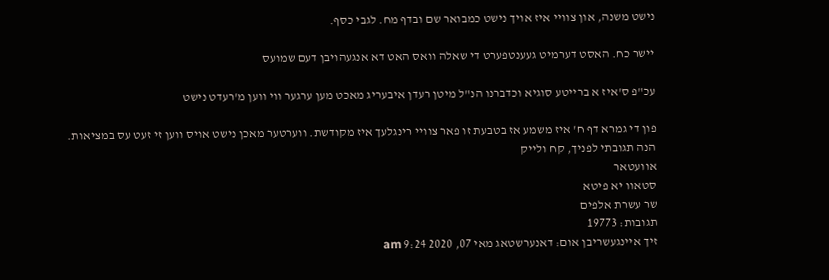נישט משנה, און צוויי איז אויך נישט כמבואר שם ובדף מח. לגבי כסף.

יישר כח. האסט דערמיט געענטפערט די שאלה וואס האט דא אנגעהויבן דעם שמועס

עכ"פ ס'איז א ברייטע סוגיא וכדברנו הנ"ל מיטן רעדן איבעריג מאכט מען ערגער ווי ווען מ'רעדט נישט

פון די גמרא דף ח' איז משמע אז בטבעת זו פאר צוויי רינגלעך איז מקודשת. ווערטער מאכן נישט אויס ווען זי זעט עס במציאות.
הנה תגובתי לפניך, קח ולייק
אוועטאר
סטאוו יא פיטא
שר עשרת אלפים
תגובות: 19773
זיך איינגעשריבן אום: דאנערשטאג מאי 07, 2020 9:24 am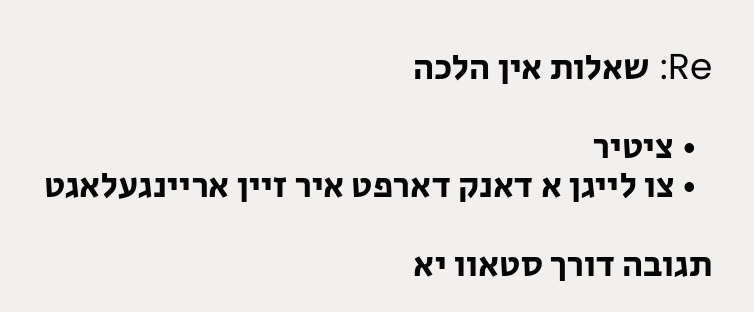Re: שאלות אין הלכה

  • ציטיר
  • צו לייגן א דאנק דארפט איר זיין אריינגעלאגט

תגובה דורך סטאוו יא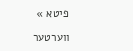פיטא »

ווערטער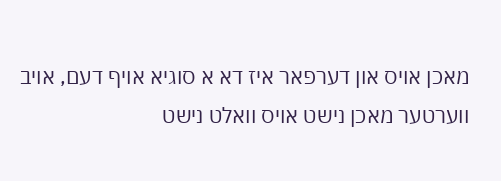מאכן אויס און דערפאר איז דא א סוגיא אויף דעם, אויב ווערטער מאכן נישט אויס וואלט נישט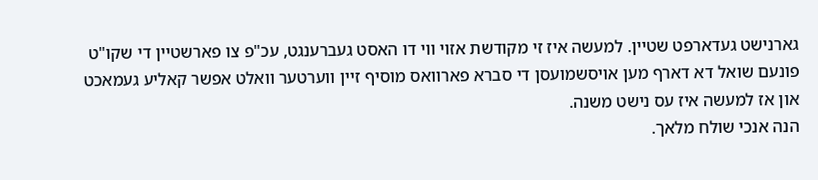גארנישט געדארפט שטיין. למעשה איז זי מקודשת אזוי ווי דו האסט געברענגט, עכ"פ צו פארשטיין די שקו"ט פונעם שואל דא דארף מען אויסשמועסן די סברא פארוואס מוסיף זיין ווערטער וואלט אפשר קאליע געמאכט און אז למעשה איז עס נישט משנה.
הנה אנכי שולח מלאך.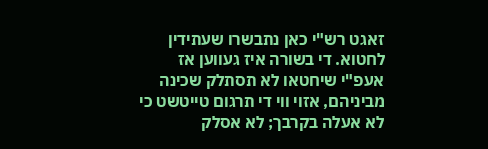זאגט רש"י כאן נתבשרו שעתידין לחטוא. די בשורה איז געווען אז אעפ"י שיחטאו לא תסתלק שכינה מביניהם, אזוי ווי די תרגום טייטשט כי לא אעלה בקרבך; לא אסלק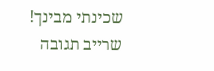שכינתי מבינך!
שרייב תגובה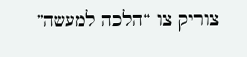צוריק צו “הלכה למעשה”